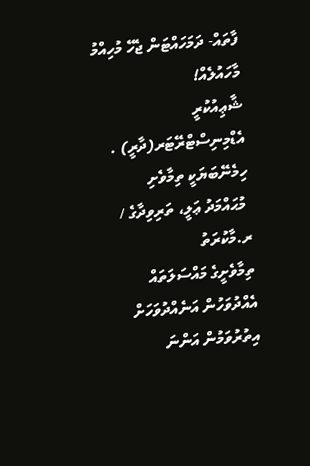ފާތައް- ދަމަހައްޓަން ޖެހޭ މުހިއްމު މާހައުލެއް!
ޝާޢިއުކުރީ އެޑްމިނިސްޓްރޭޓަރ(ދާރީ) . ހިމެނޭބަޔަކީ ތިމާވެށި
 މުޙައްމަދު ޢަލީ، ތަރިވިދާގެ / ރ.މާކުރަތު
ތިމާވެށީގެ މައްސަލަތައް އެއްދުވަހުން އަނެއްދުވަހަށް އިތުރުވަމުން އަންނަ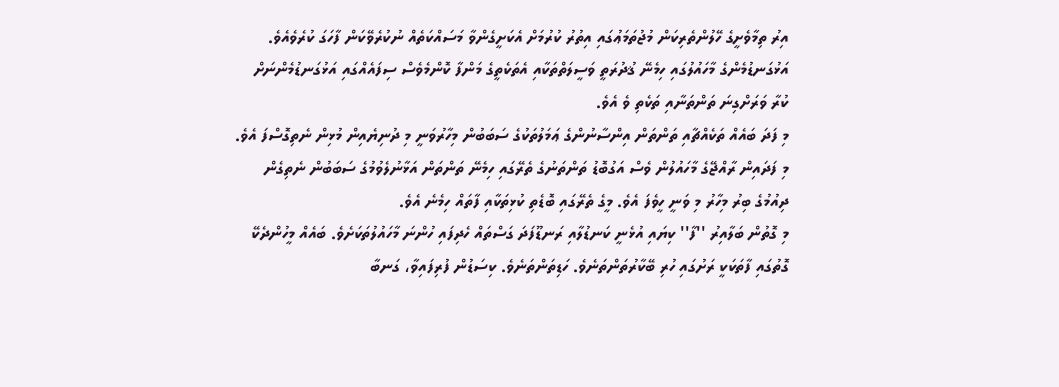އިރު ތިމާވެށީގެ ހޭލުންތެރިކަން މުޖުތަމަޢުގައި އިތުރު ކުރުމަށް އެކަށީގެންވާ މަސައްކަތެއް ނުކުރެވޭކަން ފާހަގަ ކުރެވެއެވެ. އަޅުގަނޑުމެންގެ މާހައުލުގައި ހިމެނޭ ޤުދުރަތީ ވަސީލަތްތަކާއި އެތަކެތީގެ މަންފާ ކޮންމެވެސް ސިފައެއްގައި އަޅުގަނޑުމެންނަށް ކުރާ ވަރަށްގިނަ ތަންތަނާއި ތަކެތި ވެ އެވެ.
މި ފަދަ ބައެއް ތަކެއްޗާއި ތަންތަން އިންސާނުންގެ ޢަމަލުތަކުގެ ސަބަބުން މިހާރުވަނީ މި ދުނިޔެއިން މުޅިން ނެތިގޮސްފަ އެވެ. މި ފަދައިން ރާއްޖޭގެ މާހައުލުން ވެސް އަގުބޮޑު ތަންތަނުގެ ތެރޭގައި ހިމެނޭ ތަންތަން އަޅާނުލެވުމުގެ ސަބަބުން ނެތިގެން ދިއުމުގެ ބިރު މިހާރު މި ވަނީ ހީވެފަ އެވެ. މީގެ ތެރޭގައި ބޮޑެތި ކުޅިތަކާއި ފާތައް ހިމެނެ އެވެ.
މި ގޮތުން ބަލާއިރު ''ފާ'' ކިޔައި އުޅެނީ ކަނޑުލާއި ރަނޑޫފަދަ ގަސްތައް ހެދިފައި ހުންނަ މާހައުލުތަކަށެވެ. ބައެއް މީހުންދެކޭ ގޮތުގައި ފާތަކަކީ ރަށުގައި ހުރި ބޭކާރުތަންތަނެވެ. ހަޑިތަންތަނެވެ. ކިސަޑުން ފުރިފައިވާ، ގަނބާ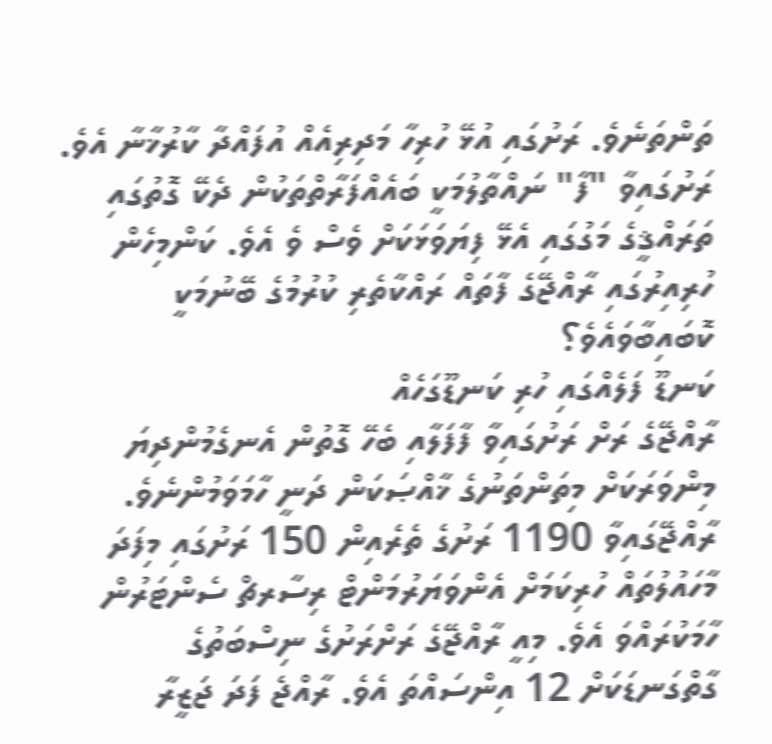ތަންތަނެވެ. ރަށުގައި އުޅޭ ހުރިހާ މަދިރިއެއް އުފައްދާ ކާރުޚާނާ އެވެ.  ރަށުގައިވާ "ފާ" ނައްތާލުމަކީ ބައެއްފަރާތްތަކުން ދެކޭ ގޮތުގައި ތަރައްޤީގެ މަގުގައި އެޅޭ ފިޔަވަޅަކަށް ވެސް ވެ އެވެ. ކަންމިހެން ހުރިއިރުގައި ރާއްޖޭގެ ފާތައް ރައްކާތެރި ކުރުމުގެ ބޭނުމަކީ ކޮބައިބާވައެވެ؟
ކަނޑޫ ފަލެއްގައި ހުރި ކަނޑޫގަހެއް
ރާއްޖޭގެ ރަށް ރަށުގައިވާ ފާފަލާއި ބެހޭ ގޮތުން އެނގެމުންދިޔަ މިންވަރަކަށް މިތަންތަނުގެ ޚާއްޞަކަން ދަނީ ހާމަވަމުންނެވެ. ރާއްޖޭގައިވާ 1190 ރަށުގެ ތެރެއިން 150 ރަށުގައި މިފަދަ މާހައުލުތައް ހުރިކަމަށް އެންވަޔަރުމަންޓް ރިސާރޗް ސެންޓަރުން ހާމަކުރައްވަ އެވެ. މިއީ ރާއްޖޭގެ ރަށްރަށުގެ ނިސްބަތުގެ ގާތްގަނޑަކަށް 12 އިންސައްތަ އެވެ. ރާއްޖެ ފަދަ ޖަޒީރާ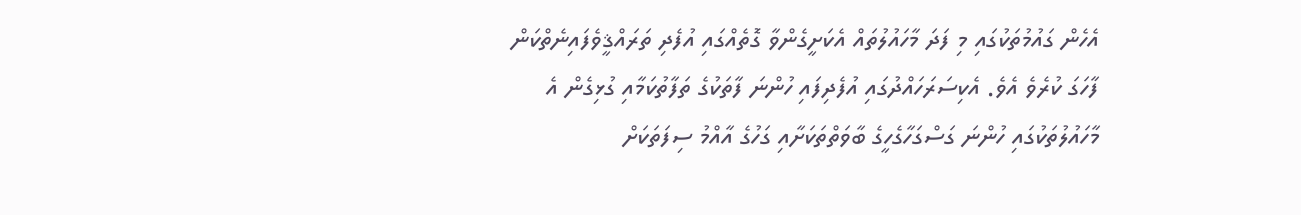އެހެން ގައުމުތަކުގައި މި ފަދަ މާހައުލުތައް އެކަށީގެންވާ ގޮތެއްގައި އުފެދި ތަރައްޤީވެފައިނެތްކަން ފާހަގަ ކުރެވެ އެވެ. އެކިސަރަހައްދުގައި އުފެދިފައި ހުންނަ ފާތަކުގެ ތަފާތުކަމާއި ގުޅިގެން އެ މާހައުލުތަކުގައި ހުންނަ ގަސްގަހާގެހީގެ ބާވަތްތަކަށާއި ގަހުގެ އާއްމު ސިފަތަކަށް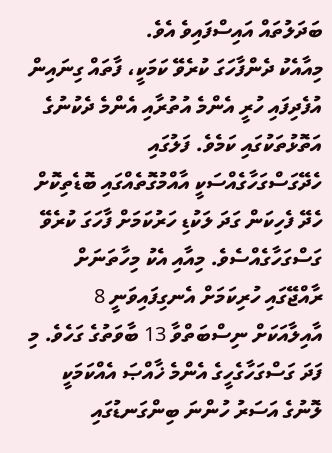ބަދަލުތައް އައިސްފައިވެ އެވެ.
މިއާއެކު ދެންފާހަގަ ކުރެވޭ ކަމަކީ، ފާތައް ގިނައިން އުފެދިފައި ހުރީ އެންމެ އުތުރާއި އެންމެ ދެކުނުގެ އަތޮޅުތަކުގައި ކަމެވެ. ފަލުގައި ހެދޭގަސްގަހާގެއްސަކީ އާއްމުގޮތެއްގައި ބޮޑެތިކޮށް ހެދޭ ފެހިކަން ގަދަ ލަކުޑި ހަރުކަމަށް ފާހަގަ ކުރެވޭ ގަސްގަހާގެއްސެވެ. މިއާއި އެކު މިހާތަނަށް ރާއްޖޭގައި ހުރިކަމަށް އެނގިފައިވަނީ 8 އާއިލާއަކަށް ނިސްބަތްވާ 13 ބާވަތުގެ ގަހެވެ. މި ފަދަ ގަސްގަހާގެހީގެ އެންމެ ޚާއްޞަ އެއްކަމަކީ ލޮނުގެ އަސަރު ހުންނަ ބިންގަނޑުގައި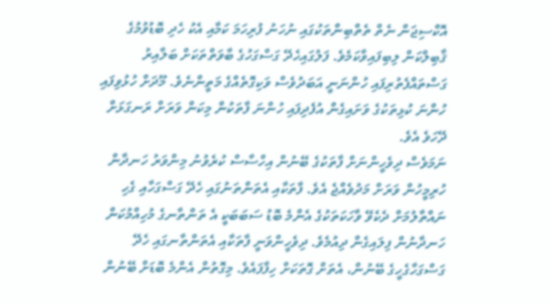އޮކްސިޖަން ނެތް ތެތްބިންތަކުގައި ނުހަނު ފުރިހަމަ ކަމާއި އެކު ހެދި ބޮޑުވުމުގެ ޤާބިލްކަން ލިބިފައިވާކަމެވެ. ފަލުގައިހެދޭ ގަސްގަހުގެ ބާވަތްތަކަށް ބަލާއިރު ގަސްތައްފެތުރިފައި ހުންނަނީ އަބަދުވެސް ވަކިގޮތެއްގެ މަތީންނެވެ. މޫދަށް ހުޅުވިފައި ހުންނަ ކުޅިތަކުގެ ވަށައިގެން އުފެދިފައި ހުންނަ ފާތަކުން މިކަން ވަރަށް ރަނގަޅަށް ދޭހަވެ އެވެ.
ނަމަވެސް ދިވެހީންނަށް ފާތަކުގެ ބޭނުން އިހްސާސް ކުރެވުނު މިންވަރު ހަނދާން ހުރިމީހުން ވަރަށް މަދުވެއްޖެ އެވެ. ފާތަކާއި އެތަންތަނުގައި ހެދޭ ގަސްގަހާއި ގެހި ނައްތާލުމަށް ދެކެވޭ ވާހަކަތަކުގެ އެންމެ ބޮޑު ސަބަބަކީ އެ ތަންތާނގެ މުހިއްމުކަން ހަނދާނުން ފިލައިގެން ދިއުމެވެ. ދިވެހީންވަނީ ފާތަކާއި އެތަންތާނގައި ހެދޭ ގަސްގަހާގެހީގެ ބޭނުން، އެތަށް ގޮތަކަށް ހިފާފައެވެ. މިގޮތުން އެންމެ ބޮޑަށް ބޭނުން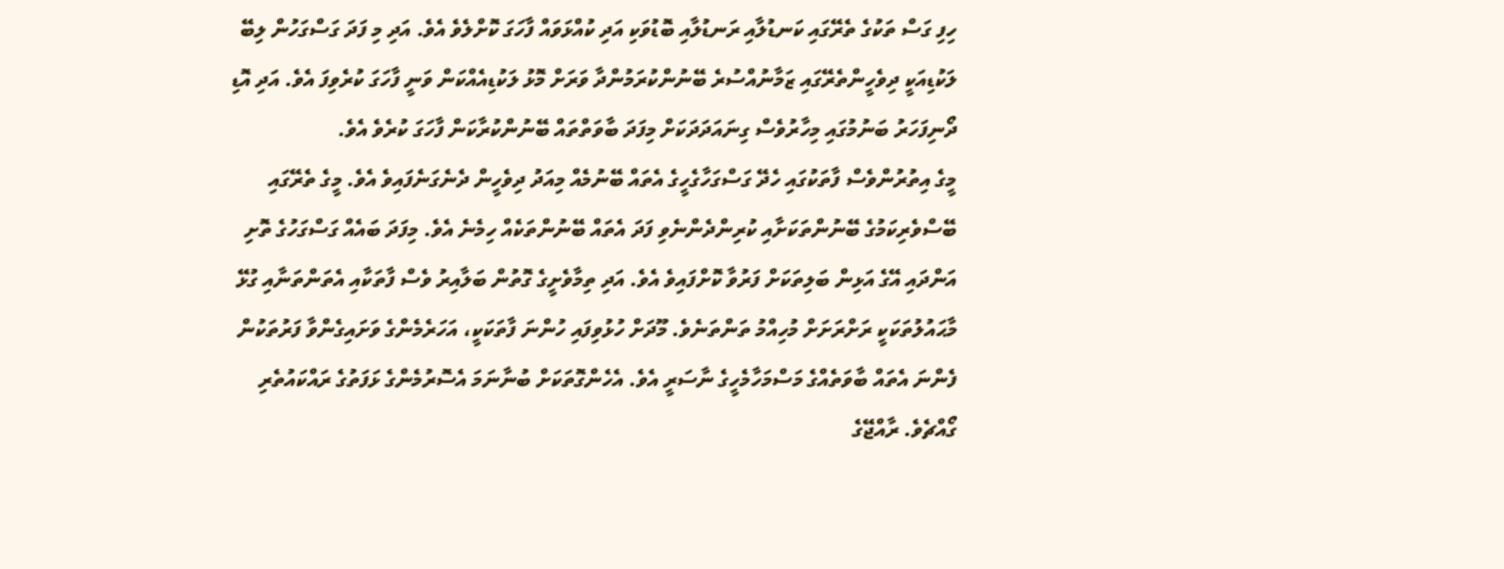ހިފި ގަސް ތަކުގެ ތެރޭގައި ކަނޑުލާއި ރަނޑުލާއި ބޮޑުވަކި އަދި ކުއްޅަވައް ފާހަގަ ކޮށްލެވެ އެވެ. އަދި މި ފަދަ ގަސްގަހުން ލިބޭ ލަކުޑިއަކީ ދިވެހީންތެރޭގައި ޒަމާނުއްސުރެ ބޭނުންކުރަމުންދާ ވަރަށް މޮޅު ލަކުޑިއެއްކަން ވަނީ ފާހަގަ ކުރެވިފަ އެވެ. އަދި އޮޑި ދޯނިފަހަރު ބަނުމުގައި މިހާރުވެސް ގިނައަދަދަކަށް މިފަދަ ބާވަތްތައް ބޭނުންކުރާކަން ފާހަގަ ކުރެވެ އެވެ.
މީގެ އިތުރުންވެސް ފާތަކުގައި ހެދޭ ގަސްގަހާގެހީގެ އެތައް ބޭނުމެއް މިއަދު ދިވެހީން ދެނެގަނެފައިވެ އެވެ. މީގެ ތެރޭގައި ބޭސްވެރިކަމުގެ ބޭނުންތަކަށާއި ކުރިންދެންނެވި ފަދަ އެތައް ބޭނުންތަކެއް ހިމެނެ އެވެ. މިފަދަ ބައެއް ގަސްގަހުގެ ތޮށި އަންދައި އޭގެ އަޅިން ބަލިތަކަށް ފަރުވާ ކޮށްފައިވެ އެވެ. އަދި ތިމާވެށީގެ ގޮތުން ބަލާއިރު ވެސް ފާތަކާއި އެތަންތަނާއި ގުޅޭ މާޙައުލުތަކަކީ ރަށްރަށަށް މުހިއްމު ތަންތަނެވެ. މޫދަށް ހުޅުވިފައި ހުންނަ ފާތަކަކީ، އަހަރެމެންގެ ވަށައިގެންވާ ފަރުތަކުން ފެންނަ އެތައް ބާވަތެއްގެ މަސްމަހާމެހީގެ ނާސަރީ އެވެ. އެހެންގޮތަކަށް ބުނާނަމަ އެސޮރުމެންގެ ޅަފަތުގެ ރައްކައުތެރި ގޯއްޗެވެ. ރާއްޖޭގެ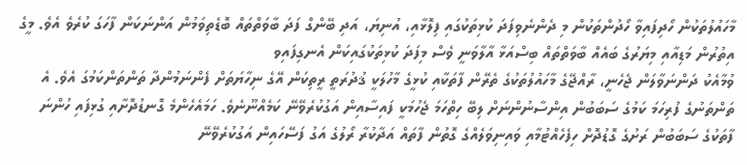މާހައުލުތަކުން ހޯދިފައިވާ ހޯދުންތަކުން މި ދެންނެވިފަދަ ކުޅިތަކުގައި ފިލޮޅާއި، އުނިޔަ، އަދި ބޭންގް ފަދަ ބާވަތްތައް ބޮޑެތިވަމުން އަންނަކަން ފާހަގަ ކުރެވެ އެވެ. މީގެ އިތުރުން މަޑިއާއި މިޔަރުގެ ބައެއް ބާވަތްތައް ބިސްއަޅާ އާލާވަނީ ވެސް މިފަދަ ކުޅިތަކުގައިކަން އެނގިފައިވ
ވުމާއެކު ދަންނަވާލަން ޖެހެނީ، ރާއްޖޭގެ މާހައުލުތަކުގެ ތެރޭން ފާތަކާއި ކުޅީގެ މާހުލަކީ ޤުދުރަތީ ރީތިކަން އޭގެ ނިހާޔަތަށް ފެންނަމުންދާ ތަންތަންކަމުގަ އެވެ. އެ ތަންތަނުގެ ފުރިހަމަ ކަމުގެ ސަބަބުން އިންސާނުންނަށް ލިބޭ ހިތްހަމަ ޖެހުމަކީ ފައިސާއިން އަގުކުރެވޭނޭ ކަމެއްނޫނެވެ. ހަމައެހެންމެ ގޮނޑުދޮށާއި ގުޅިފައި ހުންނަ ފާތަކުގެ ސަބަބުން ރަށުގެ ގޮޑުދޮށް ހިފެހެއްޓުމާއި ވައިނިވަލެއްގެ ގޮތުން ފާތައް އަދާކުރާ ރޯލުގެ އަގު ފަސޭހައިން އަގުކުރެވޭނޭ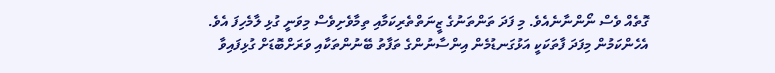ގޮތެއް ވެސް ނޯންނާނެއެވެ. މި ފަދަ ތަންތަނުގެ ޒީނަތްތެރިކަމާއި ތިމާވެށިވެސް މިވަނީ ގުޅި ލާމެހިފަ އެވެ. އެހެންކަމުން މިފަދަ ފާތަކަކީ އަޅުގަނޑުމެން އިންސާނުންގެ ތަފާތު ބޭނުންތަކާއި ވަރަށްބޮޑަށް ގުޅިފައިވާ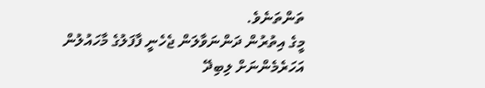ތަންތަނެވެ.
މީގެ އިތުރުން ދަންނަވާލަން ޖެހެނީ ފާފަލުގެ މާހައުލުން އަހަރެމެންނަށް ލިބިދޭ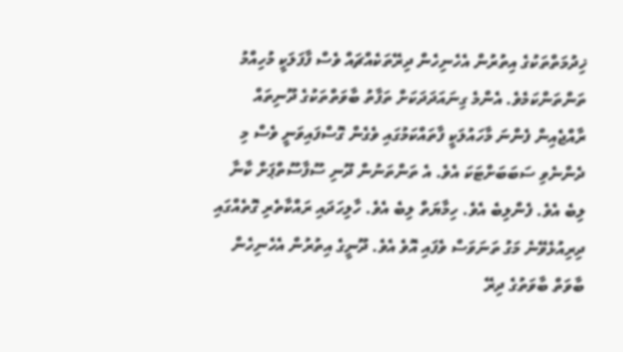ޚިދުމަތްތަކުގެ އިތުރުން އެހެނިހެން ދިރޭތަކެއްޗައް ވެސް ފާފަލަކީ މުހިއްމު ތަންތަންކަމެވެ. އެންމެ ގިނައަދަދަކަށް ތަފާތު ބާވަތްތަކުގެ ދޫނިތައް ރާއްޖެއިން ފެންނަ މާހައުލަކީ ފާތައްކަމުގައި ވެގެން ގޮސްފައިވަނީ ވެސް މި ދެންނެވި ސަބަބަށްޓަކަ އެވެ. އެ ތަންތަނުން ދޫނި ސޫފާސޫތްޕަށް ކާނާ ލިބެ އެވެ. ފެންލިބެ އެވެ. ހިމާޔަތް ލިބެ އެވެ. ހާލިހަދައި ރައްކާތެރި ގޮތެއްގައި ދިރިއުޅެވޭނެ މަގު ތަނަވަސް ވެފައި އޮވެ އެވެ. ދޫނީގެ އިތުރުން އެހެނިހެން ބާވަތް ބާވަތުގެ ދިރޭ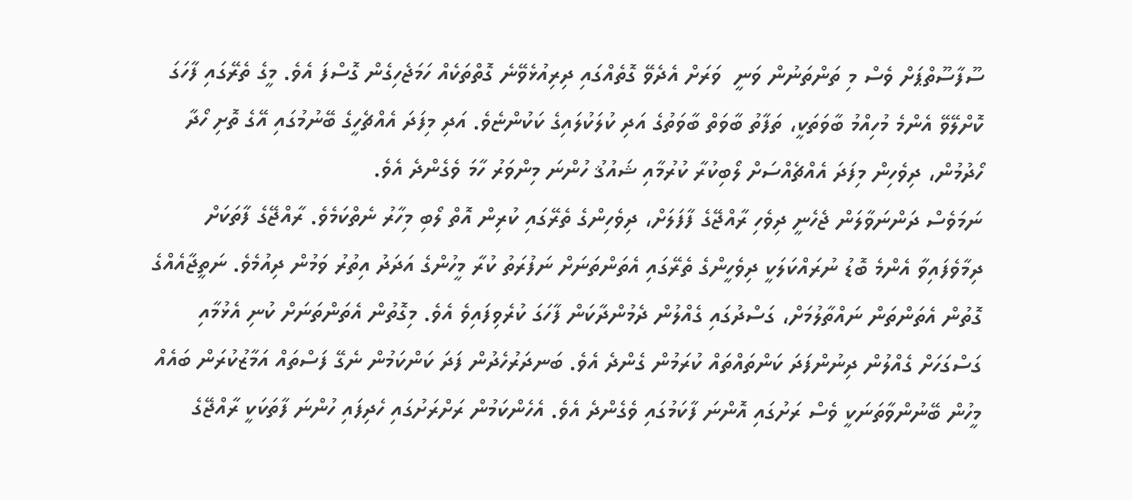ސޫފާސޫތްޕަށް ވެސް މި ތަންތަނުން ވަނީ  ވަރަށް އެދެވޭ ގޮތެއްގައި ދިރިއުޅެވޭނެ ގޮތްތަކެއް ހަމަޖެހިގެން ގޮސްފަ އެވެ. މީގެ ތެރޭގައި ފާހަގަ ކޮށްލޭވޭ އެންމެ މުހިއްމު ބާވަތަކީ، ތަފާތު ބާވަތް ބާވަތުގެ އަދި ކުލަކުލައިގެ ކަކުންޏެވެ. އަދި މިފަދަ އެއްޗެހީގެ ބޭނުމުގައި އޭގެ ތޮށި ހޯދާ ހޯދުމުން، ދިވެހިން މިފަދަ އެއްޗެއްސަށް ލޯބިކުރާ ކުރުމާއި ޝައުޤު ހުންނަ މިންވަރު ހާމަ ވެގެންދެ އެވެ.
ނަމަވެސް ދަންނަވާލަން ޖެހެނީ ދިވެހި ރާއްޖޭގެ ފާފަލަށް، ދިވެހިންގެ ތެރޭގައި ކުރިން އޮތް ލޯބި މިހާރު ނެތްކަމެވެ. ރާއްޖޭގެ ފާތަކަށް ދިމާވެފައިވާ އެންމެ ބޮޑު ނުރައްކަލަކީ ދިވެހީންގެ ތެރޭގައި އެތަންތަނަށް ނަފުރަތު ކުރާ މީހުންގެ އަދަދު އިތުރު ވަމުން ދިއުމެވެ. ނަތީޖާއެއްގެ ގޮތުން އެތަންތަން ނައްތާލުމަށް، ގަސްދުގައި ގެއްލުން ދެމުންދާކަން ފާހަގަ ކުރެވިފައިވެ އެވެ. މިގޮތުން އެތަންތަނަށް ކުނި އެޅުމާއި ގަސްގަހަށް ގެއްލުން ދިނުންފަދަ ކަންތައްތައް ކުރަމުން ގެންދެ އެވެ. ބަނދަރުހެދުން ފަދަ ކަންކަމުން ނެގޭ ފަސްތައް އަމާޒުކުރަން ބައެއް މީހުން ބޭނުންވާތަނަކީ ވެސް ރަށުގައި އޮންނަ ފާކަމުގައި ވެގެންދެ އެވެ. އެހެންކަމުން ރަށްރަށުގައި ހެދިފައި ހުންނަ ފާތަކަކީ ރާއްޖޭގެ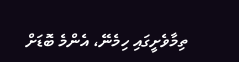ތިމާވެށީގައި ހިމެނޭ، އެންމެ ބޮޑަށް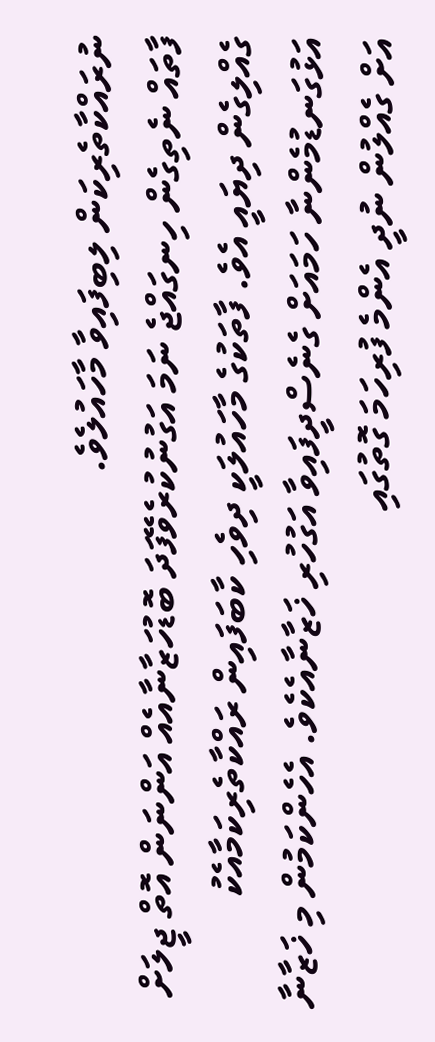ނުރައްކާތެރިކަން ލިބިފައިވާ މާހައުލެވެ.
ފާތައް ނެތިގެން ހިނގައްޖެ ނަމަ އަގުނުކުރެވޭފަދަ ބޮޑުހަޒާނާއެއް އަންނަން އޮތް ޖީލަށް ގެއްލިގެން ދިޔައީ އެވެ. ފާތަކުގެ މާހައުލަކީ ދިވެހި ކާބަފައިން ރައްކާތެރިކަމާއެކު އަޅުގަނޑުމެންނާ ހަމައަށް ގެނެސްދީފައިވާ އަގުހުރި ޚަޒާނާއެކެވެ. އެހެންކަމުން މި ޚަޒާނާ އަށް ގެއްލުން ނުދީ އެންމެ ފުރިހަމަ ގޮތުގައި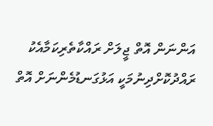އަންނަން އޮތް ޖީލަށް ރައްކާތެރިކަމާއެކު ރައްދުކޮށްދިނުމަކީ އަޅުގަނޑުމެންނަށް އޮތް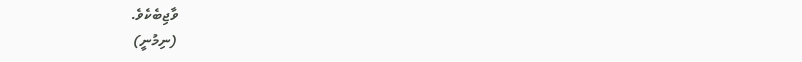ވާޖިބެކެވެ.
(ނިމުނީ)